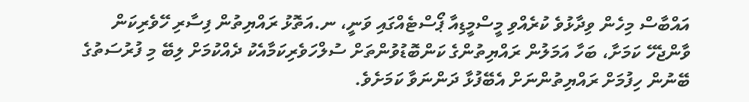އައްބާސް މިހެން ވިދާޅުވެ ކުރެއްވި މީސްމީޑިއާ ޕޯސްޓެއްގައި ވަނީ، ނ.އަތޮޅު ރައްޔިތުން ފިސާރި ހޭވެރިކަން ވާންޖެހޭ ކަމަށާ، ބަހާ އަމަލުން ރައްޔިތުންގެ ކަންބޮޑުވުންތަށް ސުލްހަވެރިކަމާއެކު ދެއްކުމަށް ލިބޭ މި ފުރުސަތުގެ ބޭނުން ހިފުމަށް ރައްޔިތުންނަށް އެބޭފުޅާ ދަންނަވާ ކަމަށެވެ.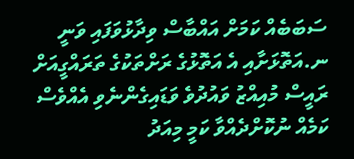ސަބަބެއް ކަމަށް އައްބާސް ވިދާޅުވަފައި ވަނީ ނ.އަތޮޅަށާއި އެ އަތޮޅުގެ ރަށްތަކުގެ ތަރައްގީއަށް ރައީސް މުއިއްޒު ވައުދުވެ ވަޑައިގެންނެވި އެއްވެސް ކަމެއް ނުކޮށްދެއްވާ ކަމީ މިއަދު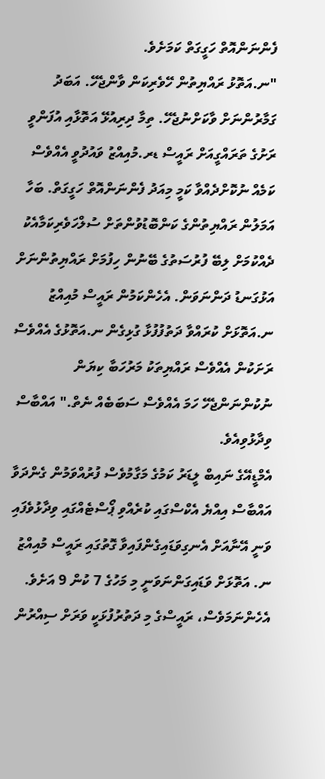ފެންނަންއޮތް ހަގީގަތް ކަމަށެވެ.
"ނ.އަތޮޅު ރައްޔިތުން ހޭވެރިކަން ވާންޖެހޭ. އަބަދު ގަމާރުންނަށް ވާކަށްނުޖެހޭ. ތިމާ ދިރިއުޅޭ އަތޮޅާއި އުފަންވީ ރަށުގެ ތަރައްގީއަށް ރައީސް ޑރ.މުއިއްޒު ވައުދުވީ އެއްވެސް ކަމެއް ނުކޮށްދެއްވާ ކަމީ މިއަދު ފެންނަންއޮތް ހަގީގަތް. ބަހާ އަމަލުން ރައްޔިތުންގެ ކަންބޮޑުވުންތަށް ސުލްހަވެރިކަމާއެކު ދެއްކުމަށް ލިބޭ ފުރުސަތުގެ ބޭނުން ހިފުމަށް ރައްޔިތުންނަށް އަޅުގަނޑު ދަންނަވަން. އެހެންކަމުން ރައީސް މުއިއްޒު ނ.އަތޮޅަށް ކުރައްވާ ދަތުފުފުޅާ ގުޅިގެން ނ.އަތޮޅުގެ އެއްވެސް ރަށަކުން އެއްވެސް ރައްޔިތަކު މަރުހަބާ ކިޔަން ނުކުންނަންޖެހޭ ހަމަ އެއްވެސް ސަބަބެއް ނެތް." އައްބާސް ވިދާޅުވިއެވެ.
އެމްޑީއޭގެ ނައިބް ލީޑަރު ކަމުގެ މަގާމުވެސް ފުރުއްވަމުން ގެންދަވާ އައްބާސް އިއްޔެ އެކްސްގައި ކުރެއްވި ޕޯސްޓެއްގައި ވިދާޅުވެފައި ވަނީ އޭނާއަށް އެނގިވަޑައިގެންފައިވާ ގޮތުގައި ރައީސް މުއިއްޒު ނ. އަތޮޅަށް ވަޑައިގަންނަވަނީ މި މަހުގެ 7 ކުން 9 އަށެވެ.
އެހެންނަމަވެސް، ރައީސްގެ މި ދަތުރުފުޅަކީ ވަރަށް ސިއްރުން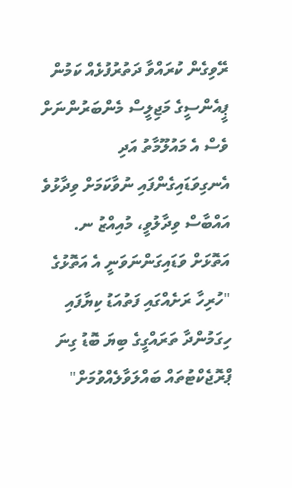ރޭވިގެން ކުރައްވާ ދަތުރުފުޅެއް ކަމުން ޕީއެންސީގެ މަޖިލީސް މެންބަރުންނަށް ވެސް އެ މައުލޫމާތު އަދި އެނގިވަޑައިގެންފައި ނުވާކަމަށް ވިދާޅުވެ އައްބާސް ވިދާލުވީ، މުއިއްޒު ނ. އަތޮޅަށް ވަޑައިގަންނަވަނީ އެ އަތޮޅުގެ "ހުރިހާ ރަށެއްގައި ފަތުއަޑު ކިޔާފައި ހިގަމުންދާ ތަރައްގީގެ ބިޔަ ބޮޑު ގިނަ ޕްރޮޖެކްޓުތައް ބައްލަވާލެއްވުމަށް"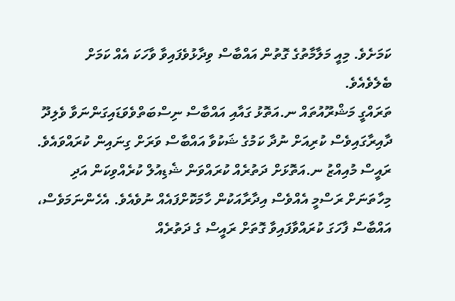ކަމަށެވެ. މިއީ މަލާމާތުގެ ގޮތުން އައްބާސް ވިދާޅުވެފައިވާ ވާހަކަ އެއް ކަމަށް ބެލެވެއެވެ.
ތަރައްގީ މަޝްރޫއުތައް ނ.އަތޮޅު ގައާއި އައްބާސް ނިސްބަތްވެވަޑައިގަންނަވާ ވެލިދޫ ދާއިރާގައިވެސް ކުރިއަށް ނުދާ ކަމުގެ ޝަކުވާ އައްބާސް ވަރަށް ގިނައިން ކުރައްވައެވެ.
ރައީސް މުއިއްޒު ނ.އަތޮޅަށް ދަތުރެއް ކުރައްވަން ޝެޑިއުލް ކުރެއްވިކަން އަދި މިހާތަނަށް ރަސްމީ އެއްވެސް އިދާރާއަކުން ހާމަކޮށްފައެއް ނުވެއެވެ. އެހެންނަމަވެސް، އައްބާސް ފާހަގަ ކުރައްވާފައިވާ ގޮތަށް ރައީސް ގެ ދަތުރެއް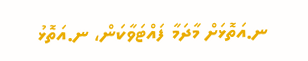ނ.އަތޮޅަށް މާދަމާ ފައްޓަވާކަން، ނ.އަތޮޅު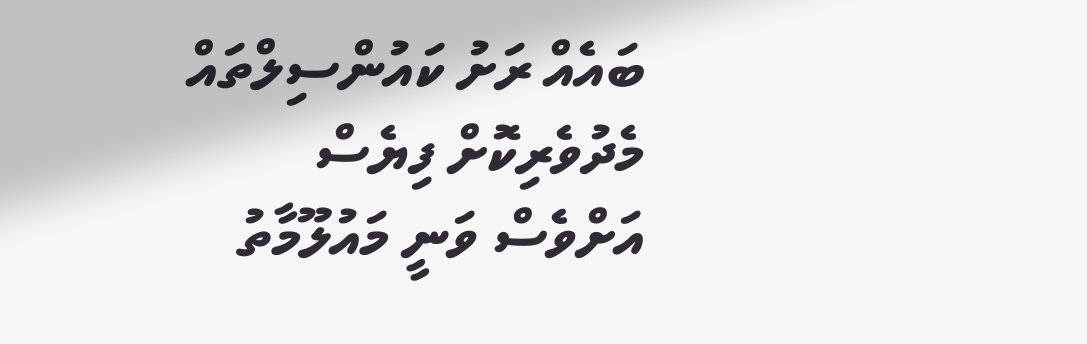ބައެއް ރަށު ކައުންސިލްތައް މެދުވެރިކޮށް ފިޔެސް އަށްވެސް ވަނީ މައުލޫމާތު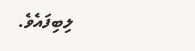ލިބިފައެވެ.